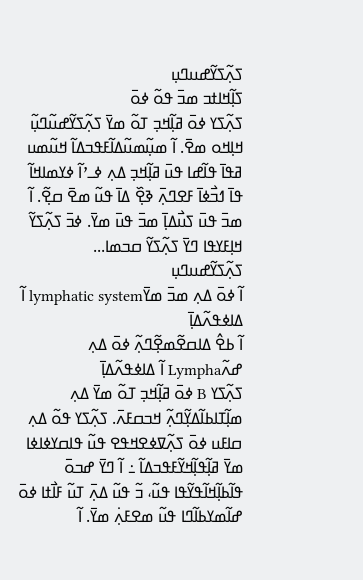ߖߍ߲߬ߖߌ߬ߝߎߣߎ߲
ߖߊ߲߬ߞߊߙߏ ߘߏ߫ ߟߋ߬ ߦߋ߫
ߖߍ߲߬ߖߌ ߦߋ߫ ߥߊ߲߬ߞߏ߲ ߠߋ߬ ߘߌ߫ ߖߍ߲߬ߖߌ߬ߝߎ߬ߣߎ߲߬ ߞߊ߲ߞߋ ߘߐ߫. ߊ߬ ߘߎ߲߬ߘߎ߬ߡߊ߬ߓߟߏߡߊ߬ ߞߎ߬ߘߎ ߥߟߊ߫ ߟߊ߬ߝߊ ߟߎ߫ ߥߊ߲߬ߞߏ߲ ߡߍ߲ ߦߺߴߊ߬ ߦߌߘߊߞߊ߬ ߟߊ߫ ߗߏ߯ߦߊ߫ ߓߐߣߍ߲߫ ߢߐ߲߰ ߡߊ߫ ߟߎ߬ ߘߐ߫ ߛߐ߲߬. ߊ߬ ߘߏ߫ ߟߎ߫ ߖߎ߯ߡߊ߲߫ ߘߏ߫ ߟߎ߫ ߘߌ߫. ߦߏ߫ ߖߍ߲߬ߖߌ߬ ߞߊ߲ߓߌߟߊ ߣߌ߫ ߖߍ߲߬ߖߌ߬ ߛߏߘߊ...
ߖߍ߲߬ߖߌ߬ߝߎߣߎ߲
ߊ߬ ߦߋ߫ ߡߍ߲ ߘߏ߫ ߘߌ߫lymphatic system ߊ߬ ߡߊߦߟߍ߬ߡߊ߲߫
ߊ߬ ߕߐ߮ ߡߊߛߐ߬ߘߐ߲߬ߣߍ߲߬ ߦߋ߫ ߡߍ߲ ߝߍ߬Lympha ߊ߬ ߡߊߦߟߍ߬ߡߊ߲߫
ߖߍ߲߬ߖߌ B ߦߋ߫ ߥߊ߲߬ߞߏ߲ ߠߋ߬ ߘߌ߫ ߡߍ߲ ߘߊ߲߬ߠߊߕߊ߬ߡߌ߲߬ߣߍ߲߬ ߞߏߛߓߍ߫. ߖߍ߲߬ߖߌ ߟߋ߬ ߡߍ߲ ߛߊߓߎ ߦߋ߫ ߖߍ߲߬ߜߦߐߞߟߐ ߟߎ߬ ߟߊߛߌߦߊߦߊ ߘߌ߫ ߥߊ߲߬ߟߊ߲߬ߞߌ߬ߓߟߏߡߊ߬ ߸ ߊ߬ ߣߌ߫ ߝߏߋ߫ ߟߊ߬ߕߊ߲߬ߞߊ߬ߟߌ߬ߟߊ ߟߎ߬، ߏ߬ ߟߎ߬ ߡߍ߲߫ ߠߎ߬ ߓߊ߯ߙߊ ߦߋ߫ ߝߊ߬ߘߌߕߊ߬ߣߊ ߟߎ߬ ߘߐߓߍ߲߭ ߘߌ߫. ߊ߬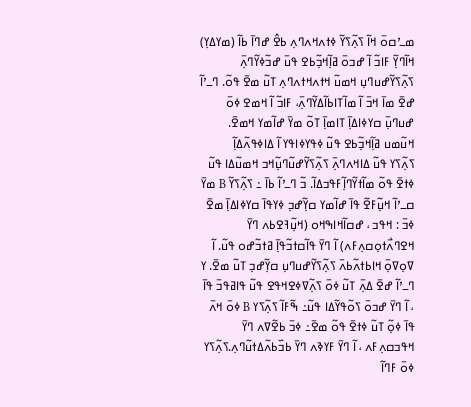ߘߺߴߛߋ߫ ߞߊ߬ ߖߍ߲߬ߖߌ߬ ߦߙߍߞߍߣߍ߲ ߕߐ߮ ߝߣߊ߫ ߕߊ߬ (ߘߌߡߌ߲) ߞߊ߬ߣߌ߲߬ ߓߊߏ߬ ߊ߬ ߝߏߋ߫ ߥߊ߲߬ߞߏ߲߬ߕߐ ߟߎ߫ ߝߏ߬ߦߌ߬ߣߍ߲߫ ߖߍ߲߬ߖߌ߬ߝߎߣߎ߲ ߞߘߎ߬ ߞߙߍߞߙߍߣߍ߲ ߠߎ߬ ߘߐ߫ ߟߋ߬. ߣߺߴߊ߬ ߝߐ߫ ߘߊ߫ ߞߏ߫ ߊ߬ ߘߊ߬ߠߊߕߊ߬ߡߌ߬ߣߍ߲߫، ߓߊߏ߬ ߊ߬ ߞߘߐ ߦߋ߫ ߝߎߣߎ߲߫ ߛߌߦߊߡߊ߲߫ ߠߊߘߊ߲߫ ߠߋ߬ ߘߌ߫ ߝߊ߬ߘߌ ߞߘߐ߫.
ߞߎ߬ߘߎ ߥߊ߲߬ߞߏ߲߬ߕߐ ߟߎ߬ ߦߟߌߦߊߟߌ ߊ߬ ߡߊߦߟߍ߬ߡߊ߲߬
ߖߍ߲߬ߖߌ ߟߎ߬ ߡߊߞߍߣߍ߲߫ ߖߍ߲߬ߖߌ߬ߝߎ߬ߣߎ߲߬ߞߏ ߞߘߎ߬ߡߊ ߟߎ߬ ߦߙߐ߫ ߟߋ߬ ߘߊ߬ߙߌ߬ߣߊ߲߬ߓߟߏߡߊ߬. ߏ߬ ߣߺߴߊ߬ ߕߊ߫ ߸ ߖߍ߲߬ߖߌ߬ B ߘߌ߫ ߛߺߴߊ߬ ߞߎ߲߬ߓߐ߬ ߟߊ߫ ߝߊ߬ߘߌ ߛߌ߲߬ߝߏ߲ ߦߌߟߊ߫ ߛߌߦߊߡߊ߲߫ ߘߐ߫ ߦߏ߫ : ߞߟߏ ، ߝߛߊ߬ߞߊߒߞߋ (ߞߎ߲߬ߔߐߕߍ ߣߌ߫ ߞߐߣߍ߯ߙߋ߲ߛߍ߲ߓߍ) ߊ߬ ߣߌ߫ ߟߊ߬ߛߙߏ߬ߟߊ߲߫ ߥߙߏ߬ߝߋ ߟߎ߬. ߊ߬ ߜߋ߲ߜߋ߲߫ ߞߊߕߙߍ߬ߕߍ߫ ߖߍ߲߬ߖߌ߬ߝߎߣߎ߲ ߛߌ߲߬ߝߏ߲ ߠߎ߬ ߘߐ߫. ߌ ߣߺߴߊ߬ ߝߐ߫ ߡߍ߲߫ ߠߎ߬ ߦߋ߫ ߖߍ߲߬ߜߦߐߞߟߐ ߟߎ߬ ߟߊߥߟߏ߫ ߟߊ߫ ، ߊ߬ ߣߌ߫ ߝߏߋ߫ ߖߋ߬ߟߌ߬ߡߊ ߟߎ߬߸ ߒ߬ߓߊ߬ ߖߍ߲߬ߖߌ B ߦߋ߫ ߞߍ߫ ߟߊ߫ ߦߋ߲߬ ߠߎ߬ ߦߙߐ߫ ߟߋ߬ ߘߐ߫߸ ߦߏ߫ ߕߐ߬ߜߍ ߣߌ߫ ߞߟߏߛߍ߲ߓߍ ، ߊ߬ ߣߌ߫ ߓߌߢߍ ߣߌ߫ ߕߏ߰ߕߍ߬ߡߙߎ߬ߣߍ߲.ߖߍ߲߬ߖߌ ߦߋ߫ ߓߣߊ߬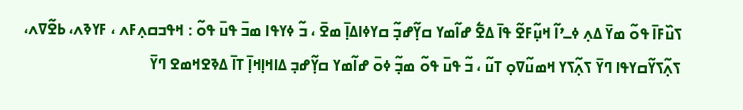ߖߎ߰ߓߊ߫ ߟߋ߬ ߘߌ߫ ߡߍ߲ ߦߺߴߊ߬ ߞߎ߲߬ߓߐ߬ ߟߊ߫ ߡߐ߱ ߝߊ߬ߘߌ ߛߌ߲߬ߝߏ߲߬ ߛߌߦߊߡߊ߲߫ ߘߐ߫ ، ߏ߬ ߦߌߟߊ ߘߏ߫ ߟߎ߫ ߟߋ߬ : ߞߟߏߛߍ߲ߓߍ ، ߓߌߢߍ، ߕߐ߬ߜߍ، ߖߍ߲߬ߖߌ߬ߛߌߟߊ ߣߌ߫ ߖߍ߲߬ߖߌ ߞߘߎ߬ߜߋ߲ ߠߎ߬ ، ߏ߬ ߟߎ߫ ߟߋ߬ ߘߏ߲߬ ߦߋ߫ ߝߊ߬ߘߌ ߛߌ߲߬ߝߏ߲ ߡߊߞߊ߲ߞߊ߲߫ ߠߊ߫ ߡߢߐߞߘߐ ߣߌ߫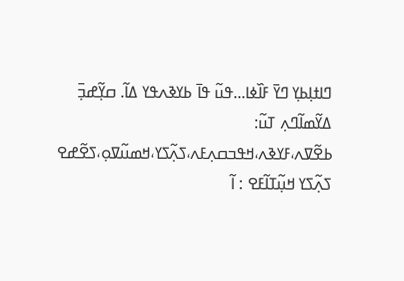ߣߊߙߊ߲ߕߌ߲ ߣߌ߫ ߓߊ߰ߦߊ...ߟߎ߬ ߟߊ߫ ߕߌߢߍߟߌ ߡߊ߬. ߛߌ߲߬ߝߏ߲߫ ߡߌ߬ߘߊ߬ߣߍ߲ ߠߎ߬:
ߕߐ߬ߜߍ،ߓߌߢߍ،ߞߟߏߛߍ߲ߓߍ،ߖߍ߲߬ߖߌ،ߞߘߎ߬ߜߋ߲،ߖߐ߬ߝߐ
ߖߍ߲߬ߖߌ ߞߎ߲߬ߠߊ߬ߓߐ : ߊ߬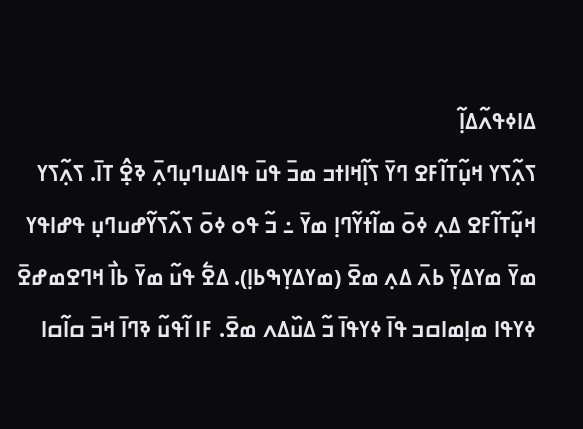ߡߊߦߟߍ߬ߡߊ߲߬
ߖߍ߲߬ߖߌ ߞߎ߲߬ߠߊ߬ߓߐ ߣߌ߫ ߖߊ߲߬ߞߊߙߏ ߘߏ߫ ߟߎ߫ ߟߊߡߎߣߎ߲ߣߍ߲߫ ߢߐ߲߮ ߠߊ߫. ߖߍ߲߬ߖߌ ߞߎ߲߬ߠߊ߬ߓߐ ߡߍ߲ ߦߋ߫ ߘߊ߬ߙߌ߬ߣߊ߲ ߘߌ߫ ߸ ߏ߬ ߟߋ ߦߋ߫ ߖߍ߬ߖߌ߬ߝߎߣߎ߲ ߟߝߊߟߌ ߘߌ߫ ߘߌߡߌ߲߫ ߕߍ߫ ߡߍ߲ ߘߐ߫ (ߘߌߡߌ߲ߒߕߊ߲). ߡߐ߱ ߟߎ߬ ߘߌ߫ ߕߊ߯ ߞߣߐߘߝߐ߫ ߦߌߟߊ ߘߊ߲ߘߊߛߏ ߟߊ߫ ߦߌߟߊ߫ ߏ߬ ߡߎ߰ߡߍ ߘߐ߫. ߓߊ ߊ߬ߟߎ߬ ߢߣߊ߫ ߞߏ߫ ߛߊ߬ߛߊ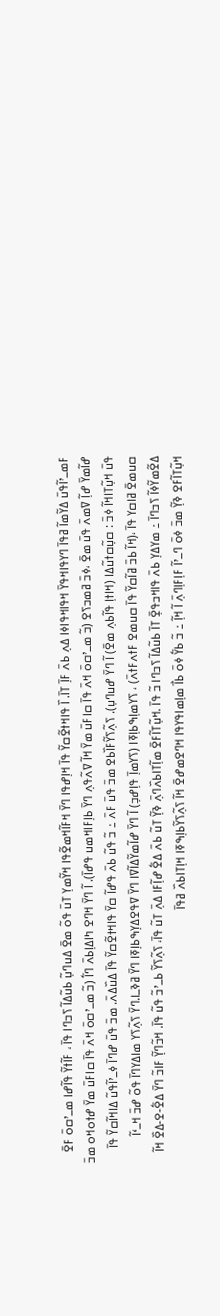ߓߘߺߴߊ߬ߟߎ߫ ߡߌ߬ߘߊ߬ ߥߟߊ߫ ߣߌߟߊߞߟߌ߫ ߞߟߊߞߟߊߦߊ ߡߍ߲ ߕߍ߫ ߓߊ߲߫ ߠߊ߫. ߊ߰ ߟߊߞߙߐ߬ߛߌ߬ ߟߊ߫ ߞߊ߲ߝߟߊ ߣߌ߫ ߞߓߊ߬ߞߘߐ߬ߟߊ ߞߌ߬ߘߌ߲ ߠߎ߫ ߟߋ߬ ߘߐ߫ ߡߎߣߎ߲߬ ߕߎ߬ߡߊ߬ ߖߏߣߊ ߟߊ߫ ، ߓߊ߬ߙߌ߬ ߟߊ߬ߝߊ ߘߺߴߛߋ߫ ߓߐ߫ ߝߊ߬ߘߌ߫ ߝߊ߲߬ ߜߘߍ߫ ߟߎ߫ ߘߐ߫ ،ߦߏ߫ ߥߘߏߖߐ (ߏ߬ ߘߺߴߛߋ߫ ߞߍ߫ ߟߊ߫ ߛߊߓߎ߫ ߘߌ߫ ߞߊ߬ ߜߍ߬ߟߍ߲ ߣߌ߫ ߕߊ߲ߓߊߞߘߎ ߟߝߊ߫). ߊ߬ ߣߌ߫ ߞߣߐ ߤߊߡߊ߲ߕߍ߫ ߣߊ߱ (ߏ߬ ߘߺߴߛߋ߫ ߞߍ߫ ߟߊ߫ ߛߊߓߎ߫ ߘߌ߫ ߝߙߋߞߋ ߘߏ߫ ߟߎ߫ ߞߎ߲߬ߠߊߞߊ߬ ߦߏ߫ : ߛߎ߲߬ߛߙߎ߬ߡߊ (ߞߊߙߊ߲ ߟߊ߬ߕߍ߲ ߘߐ߫) ߊ߬ ߣߌ߫ ߝߎߣߎ߲). ߖߍ߲߬ߖߌ߬ߓߊ߰ߕߐ ߘߏ߫ ߟߎ߫ ߓߍ߫ ߸ ߏ߬ ߟߎ߬ ߕߍ߫ ߟߝߊ߬ ߛߌ߫ ߟߊߞߙߐ߬ߛߌ߬ ߟߊ߫ ߡߎ߰ߡߍ߫. ߘߏ߫ ߟߎ߫ ߝߣߊ߫ ߦߺߴߊ߬ߟߎ߬ ߡߊߞߊ߬ߛߌ߬ ߟߊ߫ ߛߎߘߐ߫ ߥߊߛߌ ߟߊ߫ ،(ߞߊ߬ ߕߏ߫ ߥߊ߬ߛߌ߬ ߟߊ߫ ߛߎߘߐ ߓߙߍߓߙߍ߫) ، ߖߌߘߊ߲ߒߕߊ߲ߧߊ (ߖߌߘߊ߲߫ ߟߊ߲ߝߏ߲) ߊ߬ ߣߌ߫ ߝߊ߬ߘߌ߬ߡߊ߬ߜߊ ߣߌ߫ ߜߟߐߡߌ߲ߒߕߊ߲ߧߊ ߣߌ߫ ߥߢߺߊ.ߣߌ߫ ߖߍ߲߬ߖߌ ߘߊߡߌߣߊ߫ ߟߋ߬ ߝߏ߫ ߞߺߵߊ߬ ߡߐ߬ߘߌ߬ߦߊ߬ ߖߏߣߊ߫ ߸ ߘߌߡߌ߲ ߕߍ߫ ߟߊߞߏߟߐ߲߫ ߠߊ߫ ߕߎ߬ߡߊ߬ ߖߏߣߊ ߏ߬ ߟߊ߫ .ߞߎ߲߬ߠߊ߬ߓߐ߫ ߘߊ߲߬ߠߊߕߍ߰ߣߍ߲߫ ߢߌ߲߬ ߠߎ߬ ߕߍ߫ ߡߐ߱ ߝߊ߲߬ߓߊ ߡߍ߲߫ ߠߎ߬ ߟߊ߫، ߖߍ߲߬ߖߌ߬ ߕߺߴߏ߬ ߟߎ߬ ߟߊ߫. ߞߏ߬ߣߌ߲߬ ߓߊߏ߬ ߣߌ߫ ߡߐ߱-ߐ-ߡߐ߰ ߞߊ߬ ߞߎ߲߬ߠߊ߬ߓߐ ߢߌ߲߬ ߘߏ߫ ߦߋ߫ ߣߺߴߊ߬ ߓߊ߲ߓߊ߲ߣߍ߲߫ ߊ߬ ߞߊ߲߬ ߸ ߏ߬ ߕߌ߱ ߦߋ߫ ߕߊ߯ ߘߊ߲ߘߊߟߌߟߊ ߞߣߐߘߝߐ߫ ߞߊ߬ ߖߍ߲߬ߖߌ߬ߕߊ߲ߒߧߊ ߞߊ߲ߠߊߕߍ߰ ߥߟߊ߫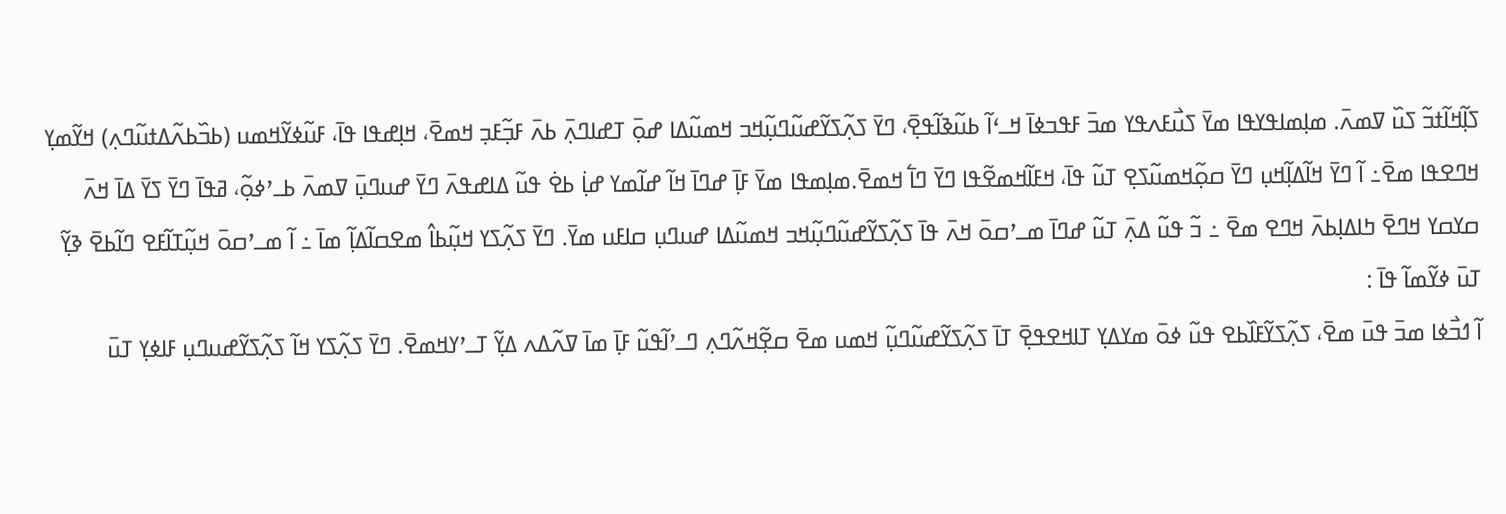ߖߊ߲߬ߞߊ߬ߙߏ߬ ߖߎ߰ ߜߘߍ߫. ߘߊ߲ߘߊߟߌߟߊ ߘߌ߫ ߖߎ߯ߓߍߟߌ ߘߏ߫ ߓߟߏߦߊ߫ ߞߺߵߊ߬ ߕߎ߬ߢߊ߬ߟߐ߲߫، ߣߌ߫ ߖߍ߲߬ߖߌ߬ߝߎ߬ߣߎ߲߬ߞߏ ߞߘߎ߬ߡߊ ߝߋ߲߫ ߠߝߊߣߍ߲߫ ߕߍ߫ ߓߏ߲߬ߓߏ߲ ߞߘߐ߫، ߞߊ߲ߝߟߊ ߟߊ߫، ߓߎ߬ߦߌ߬ߞߘߎ (ߕߏ߰ߕߍ߬ߡߙߎ߬ߣߍ߲) ߞߌ߬ߘߌ߲ ߞߣߐߟߊ ߘߐ߫߸ ߊ߬ ߣߌ߫ ߞߊ߬ߡߊ߲߬ߞߎ߲ ߣߌ߫ ߛߋ߲߬ߞߘߎ߬ߖߐ߲ ߠߎ߬ ߟߊ߫، ߞߓߊ߬ߞߘߐ߬ߟߊ ߣߌ߫ ߣߊ߱ ߞߘߐ߫.ߘߊ߲ߘߟߊ ߘߌ߫ ߓߊ߲߫ ߝߣߊ߫ ߞߊ߬ ߝߊ߬ߘߌ ߝߊ߲߭ ߕߐ߭ ߟߎ߬ ߡߊߝߟߍ߫ ߣߌ߫ ߝߎߣߎ߲߫ ߜߘߍ߫ ߕߺߴߦߋ߲߬، ߥߟߊ߫ ߣߌ߫ ߖߌ߫ ߡߊ߫ ߞߍ߫ ߛߌߛߌ ߞߣߐ߫ ߤߊߡߊ߲ߕߍ߫ ߞߣߐ ߘߐ߫ ߸ ߏ߬ ߟߎ߬ ߡߍ߲߫ ߠߎ߬ ߝߣߊ߫ ߘߺߴߛߋ߫ ߞߍ߫ ߟߊ߫ ߖߍ߲߬ߖߌ߬ߝߎ߬ߣߎ߲߬ߞߏ ߞߘߎ߬ߡߊ ߝߎߣߎ߲ ߛߊߓߎ ߘߌ߫. ߣߌ߫ ߖߍ߲߬ߖߌ ߞߎ߲߬ߕߊ߮ ߘߐߛߊ߬ߡߊ߲߬ ߘߊ߫ ߸ ߊ߬ ߘߺߴߛߋ߫ ߞߎ߲߬ߠߊ߬ߓߐ ߣߊ߬ߕߐ߫ ߢߌ߲߬ ߠߎ߫ ߦߌ߬ߘߊ߬ ߟߊ߫ :
ߊ߬ ߗߏ߯ߦߊ ߘߏ߫ ߟߎ߫ ߘߐ߫، ߖߍ߲߬ߖߌ߬ߓߊ߰ߕߐ ߟߎ߬ ߦߋ߫ ߘߌߡߌ߲ ߠߊߞߐߟߐ߲߫ ߠߊ߫ ߖߍ߲߬ߖߌ߬ߝߎ߬ߣߎ߲߬ ߞߘߎ ߘߐ߫ ߛߐ߲߬ߞߍ߬ߣߍ߲ ߣߺߴߊ߬ߟߎ߬ ߓߊ߲߫ ߘߊ߫ ߜߍ߬ߡߍ ߡߌ߲߬ ߠߺߴߌߞߘߐ߫. ߣߌ߫ ߖߍ߲߬ߖߌ ߞߊ߬ ߖߍ߲߬ߖߌ߬ߝߎߣߎ߲ ߓߊߦߌ߲ ߠߎ߫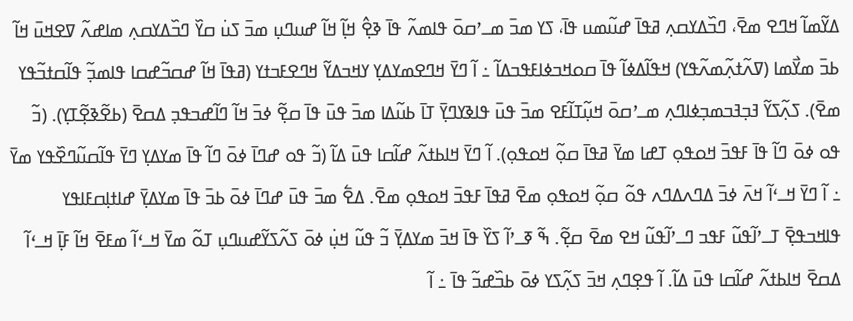ߡߌ߬ߘߊ߬ ߞߣߐ ߘߐ߫، ߣߏ߰ߡߌߛߍ߲ ߥߟߊ߫ ߝߎ߬ߘߎ ߟߊ߫، ߖߌ ߘߏ߫ ߘߺߴߛߋ߫ ߟߊߘߍ߬ ߟߊ߫ ߢߐ߲߮ ߞߊ߲߬ ߞߊ߬ ߝߎߣߎ߲ ߘߏ߫ ߖߎ߭ ߛߌ߰ ߣߏ߰ߡߌߛߍ߲ ߘߊߝߍ߬ ߜߐߞߎ߫ ߞߊ߬ ߕߏ߫ ߘߌ߯ߘߊ (ߜߍ߬ߙߍ߲߬ߘߍ߬ߟߌ) ߞߟߊ߬ߡߦߊ߬ ߟߊ߫ ߛߋߞߏߦߊߓߟߏߡߊ߬ ߸ ߊ߬ ߣߌ߫ ߞߣߐߘߌߡߌ߲ ߌߞߏߡߌ߬ ߞߣߐߓߏߙߌ (ߥߟߊ߫ ߞߊ߬ ߝߛߏ߬ߝߛߊ ߟߊߘߏ߲߬ ߟߊ߬ߛߙߏ߬ߟߌ ߘߐ߫). ߖߍ߲߬ߖߌ߬ ߔߏ߲ߔߏߘߏ߲ߦߊߣߍ߲ ߘߺߴߛߋ߫ ߞߎ߲߬ߠߊ߬ߓߐ ߘߏ߫ ߟߎ߫ ߟߊߢߌߣߌ߲߫ ߠߊ߫ ߕߎ߬ߡߊ ߘߏ߫ ߟߎ߫ ߟߊ߫ ߛߐ߲߬ ߦߏ߫ ߞߊ߬ ߣߊ߬ߝߏߟߏ߲ ߡߛߐ߫ (ߕߐ߬ߢߐ߲߬ߠߌ߲). (ߏ߬ ߟߋ ߦߋ߫ ߣߊ߬ ߟߊ߫ ߓߟߏ߫ ߞߋߟߋ߲ ߠߝߊ ߘߌ߫ ߥߟߊ߫ ߛߋ߲߬ ߞߋߟߋ߲). ߊ߬ ߣߌ߫ ߞߊߕߙߍ߬ ߝߊ߬ߛߊ ߟߎ߫ ߡߊ߬ (ߏ߬ ߟߋ ߝߣߊ߫ ߦߋ߫ ߣߊ߬ ߟߊ߫ ߘߌߡߌ߲ ߣߌ߫ ߟߊ߬ߛߎ߬ߣߐ߰ߟߌ ߘߌ߫ ߸ ߊ߬ ߣߌ߫ ߞߺߵߊ߬ ߞߍ߫ ߦߏ߫ ߡߣߍߡߣߍ ߟߋ߬ ߛߋ߲߬ ߞߋߟߋ߲ ߘߐ߫ ߥߟߊ߫ ߓߟߏ߫ ߞߋߟߋ߲ ߘߐ߫. ߡߐ߱ ߘߏ߫ ߟߎ߫ ߝߣߊ߫ ߦߋ߫ ߕߏ߫ ߟߊ߫ ߘߌߡߌ߲߫ ߝߊߙߊ߲ߛߓߊߟߌ ߟߊߞߏߟߐ߲߫ ߠߺߴߊ߬ߟߎ߬ ߓߟߏ ߣߺߴߊ߬ߟߎ߬ ߞߐ ߘߐ߫ ߛߐ߲߬. ߒ߬ ߧߺߴߊ߬ ߖߌ߰ ߟߊ߫ ߞߏ߫ ߘߌߡߌ߲߫ ߏ߬ ߟߎ߬ ߞߎ߲߭ ߦߋ߫ ߖߍ߬ߖߌ߬ߝߎߣߎ߲ ߠߋ߬ ߘߌ߫ ߞߺߵߊ߬ ߘߓߐ߫ ߞߊ߬ ߓߊ߲߫ ߞߺߵߊ߬ ߡߛߐ߫ ߞߊߕߙߍ߬ ߝߊ߬ߛߊ ߟߎ߫ ߡߊ߬. ߊ߬ ߟߐ߲ߣߍ߲ ߞߏ߫ ߖߍ߲߬ߖߌ ߦߋ߫ ߕߏ߰ߝߏ߬ ߟߊ߫ ߸ ߊ߬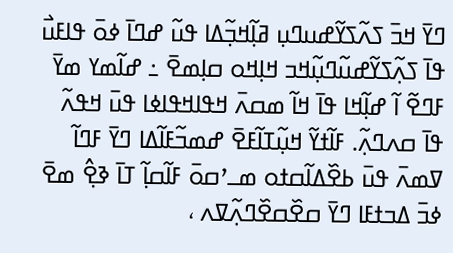ߣߌ߫ ߞߏ߫ ߖߍ߬ߖߌ߬ߝߎߣߎ߲ ߥߊ߲߬ߞߏ߲߬ߡߊ ߟߎ߬ ߝߣߊ߫ ߦߋ߫ ߟߊߓߎ߯ ߟߊ߫ ߖߍ߲߬ߖߌ߬ߝߎ߬ߣߎ߲߬ߞߏ ߞߊ߲ߞߋ ߛߊ߲ߘߐ߫ ߸ ߝߊ߬ߘߌ ߘߌ߫ ߓߣߐ߬ ߊ߬ ߝߊ߲߬ߞߊ ߟߊ߫ ߞߊ߬ ߘߛߍ߫ ߞߟߊߞߟߊߦߊ ߟߎ߫ ߞߟߍ߬ ߟߊ߫ ߛߍߣߍ߲߬. ߓߊ߬ߙߌ߬ ߞߎ߲߬ߠߊ߬ߓߐ߫ ߝߘߏ߬ߓߊ߬ߡߊ ߣߌ߫ ߓߣߊ߬ ߜߘߍ߫ ߟߎ߫ ߕߐ߰ߡߊ߬ߛߙߋ ߘߺߴߛߋ߫ ߓߊ߬ߛߊ߲߬ ߠߊ߫ ߢߐ߲߮ ߘߐ߫ ߦߏ߫ ߡߏߙߓߊ ߣߌ߫ ߛߐ߰ߛߐ߰ߣߍ߲߬ߜߍ ،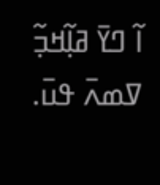ߊ߬ ߣߌ߫ ߥߊ߲߬ߞߏ߲߬ ߜߘߍ߫ ߟߎ߫.